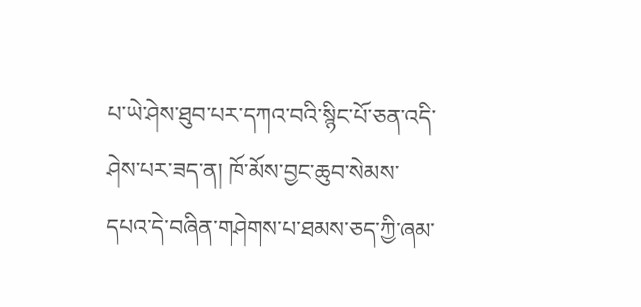པ་ཡེ་ཤེས་ཐུབ་པར་དཀའ་བའི་སྙིང་པོ་ཅན་འདི་ཤེས་པར་ཟད་ན། ཁོ་མོས་བྱང་ཆུབ་སེམས་དཔའ་དེ་བཞིན་གཤེགས་པ་ཐམས་ཅད་ཀྱི་ཞམ་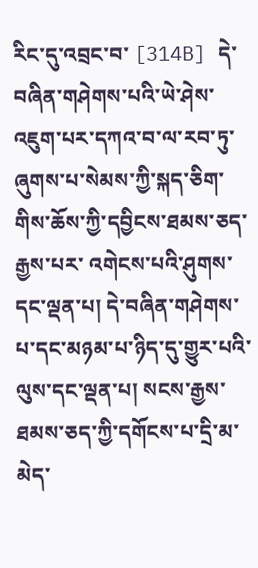རིང་དུ་འབྲང་བ་ [314B] དེ་བཞིན་གཤེགས་པའི་ཡེ་ཤེས་འཇུག་པར་དཀའ་བ་ལ་རབ་ཏུ་ཞུགས་པ་སེམས་ཀྱི་སྐད་ཅིག་གིས་ཆོས་ཀྱི་དབྱིངས་ཐམས་ཅད་རྒྱས་པར་ འགེངས་པའི་ཤུགས་དང་ལྡན་པ། དེ་བཞིན་གཤེགས་པ་དང་མཉམ་པ་ཉིད་དུ་གྱུར་པའི་ལུས་དང་ལྡན་པ། སངས་རྒྱས་ཐམས་ཅད་ཀྱི་དགོངས་པ་དྲི་མ་མེད་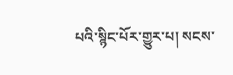པའི་སྙིང་པོར་གྱུར་པ། སངས་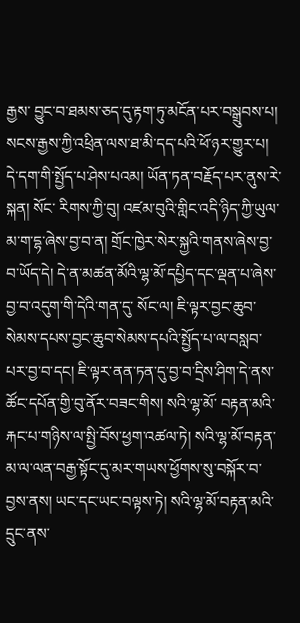རྒྱས་ བྱུང་བ་ཐམས་ཅད་དུ་རྟག་ཏུ་མངོན་པར་བསྒྲུབས་པ། སངས་རྒྱས་ཀྱི་འཕྲིན་ལས་ཐ་མི་དད་པའི་ཕོ་ཉར་གྱུར་པ། དེ་དག་གི་སྤྱོད་པ་ཤེས་པའམ། ཡོན་ཏན་བརྗོད་པར་ནུས་རེ་སྐན། སོང་ རིགས་ཀྱི་བུ། འཛམ་བུའི་གླིང་འདི་ཉིད་ཀྱི་ཡུལ་མ་ག་དྷ་ཞེས་བྱ་བ་ན། གྲོང་ཁྱེར་སེར་སྐྱའི་གནས་ཞེས་བྱ་བ་ཡོད་དེ། དེ་ན་མཚན་མོའི་ལྷ་མོ་དཔྱིད་དང་ལྡན་པ་ཞེས་བྱ་བ་འདུག་གི་དེའི་གན་དུ་ སོང་ལ། ཇི་ལྟར་བྱང་ཆུབ་སེམས་དཔས་བྱང་ཆུབ་སེམས་དཔའི་སྤྱོད་པ་ལ་བསླབ་པར་བྱ་བ་དང། ཇི་ལྟར་ནན་ཏན་དུ་བྱ་བ་དྲིས་ཤིག་དེ་ནས་ཚོང་དཔོན་གྱི་བུ་ནོར་བཟང་གིས། སའི་ལྷ་མོ་ བརྟན་མའི་རྐང་པ་གཉིས་ལ་སྤྱི་བོས་ཕྱག་འཚལ་ཏེ། སའི་ལྷ་མོ་བརྟན་མ་ལ་ལན་བརྒྱ་སྟོང་དུ་མར་གཡས་ཕྱོགས་སུ་བསྐོར་བ་བྱས་ནས། ཡང་དང་ཡང་བལྟས་ཏེ། སའི་ལྷ་མོ་བརྟན་མའི་ དྲུང་ནས་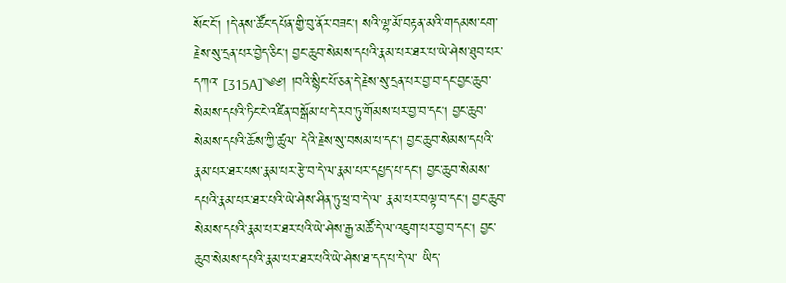སོང་ངོ། །དེ་ནས་ཚོང་དཔོན་གྱི་བུ་ནོར་བཟང། སའི་ལྷ་མོ་བརྟན་མའི་གདམས་ངག་རྗེས་སུ་དྲན་པར་བྱེད་ཅིང། བྱང་ཆུབ་སེམས་དཔའི་རྣམ་པར་ཐར་པ་ཡེ་ཤེས་ཐུབ་པར་དཀའ་ [315A]༄༅། །བའི་སྙིང་པོ་ཅན་དེ་རྗེས་སུ་དྲན་པར་བྱ་བ་དང་བྱང་ཆུབ་སེམས་དཔའི་ཏིང་ངེ་འཛིན་བསྒོམ་པ་དེ་རབ་ཏུ་གོམས་པར་བྱ་བ་དང། བྱང་ཆུབ་སེམས་དཔའི་ཆོས་ཀྱི་ཚུལ་ དེའི་རྗེས་སུ་བསམ་པ་དང། བྱང་ཆུབ་སེམས་དཔའི་རྣམ་པར་ཐར་པས་རྣམ་པར་རྩེ་བ་དེ་ལ་རྣམ་པར་དཔྱད་པ་དང། བྱང་ཆུབ་སེམས་དཔའི་རྣམ་པར་ཐར་པའི་ཡེ་ཤེས་ཤིན་ཏུ་ཕྲ་བ་དེ་ལ་ རྣམ་པར་བལྟ་བ་དང། བྱང་ཆུབ་སེམས་དཔའི་རྣམ་པར་ཐར་པའི་ཡེ་ཤེས་རྒྱ་མཚོ་དེ་ལ་འཇུག་པར་བྱ་བ་དང། བྱང་ཆུབ་སེམས་དཔའི་རྣམ་པར་ཐར་པའི་ཡེ་ཤེས་ཐ་དད་པ་དེ་ལ་ ཡིད་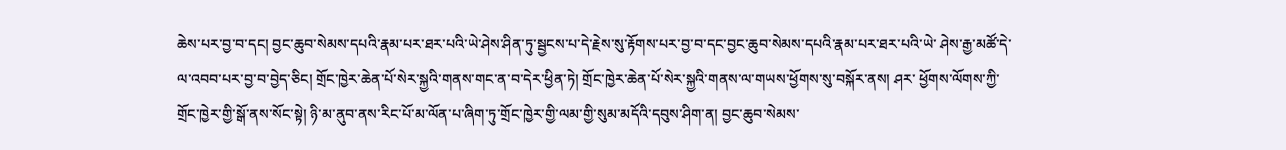ཆེས་པར་བྱ་བ་དང། བྱང་ཆུབ་སེམས་དཔའི་རྣམ་པར་ཐར་པའི་ཡེ་ཤེས་ཤིན་ཏུ་སྦྱངས་པ་དེ་རྗེས་སུ་རྟོགས་པར་བྱ་བ་དང་བྱང་ཆུབ་སེམས་དཔའི་རྣམ་པར་ཐར་པའི་ཡེ་ ཤེས་རྒྱ་མཚོ་དེ་ལ་འབབ་པར་བྱ་བ་བྱེད་ཅིང། གྲོང་ཁྱེར་ཆེན་པོ་སེར་སྐྱའི་གནས་གང་ན་བ་དེར་ཕྱིན་ཏེ། གྲོང་ཁྱེར་ཆེན་པོ་སེར་སྐྱའི་གནས་ལ་གཡས་ཕྱོགས་སུ་བསྐོར་ནས། ཤར་ ཕྱོགས་ལོགས་ཀྱི་གྲོང་ཁྱེར་གྱི་སྒོ་ནས་སོང་སྟེ། ཉི་མ་ནུབ་ནས་རིང་པོ་མ་ལོན་པ་ཞིག་ཏུ་གྲོང་ཁྱེར་གྱི་ལམ་གྱི་སུམ་མདོའི་དབུས་ཤིག་ན། བྱང་ཆུབ་སེམས་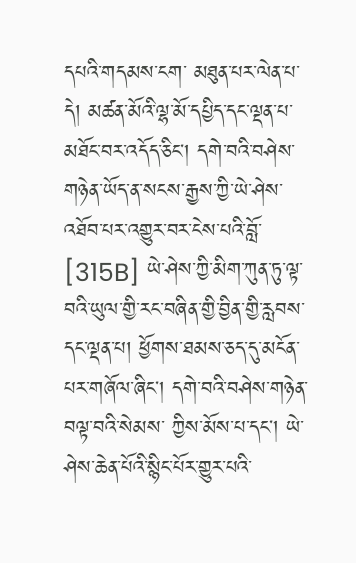དཔའི་གདམས་ངག་ མཐུན་པར་ལེན་པ་དེ། མཚན་མོའི་ལྷ་མོ་དཔྱིད་དང་ལྡན་པ་མཐོང་བར་འདོད་ཅིང། དགེ་བའི་བཤེས་གཉེན་ཡོད་ན་སངས་རྒྱས་ཀྱི་ཡེ་ཤེས་འཐོབ་པར་འགྱུར་བར་ངེས་པའི་བློ་ [315B] ཡེ་ཤེས་ཀྱི་མིག་ཀུན་ཏུ་ལྟ་བའི་ཡུལ་གྱི་རང་བཞིན་གྱི་བྱིན་གྱི་རླབས་དང་ལྡན་པ། ཕྱོགས་ཐམས་ཅད་དུ་མངོན་པར་གཞོལ་ཞིང། དགེ་བའི་བཤེས་གཉེན་བལྟ་བའི་སེམས་ ཀྱིས་མོས་པ་དང། ཡེ་ཤེས་ཆེན་པོའི་སྙིང་པོར་གྱུར་པའི་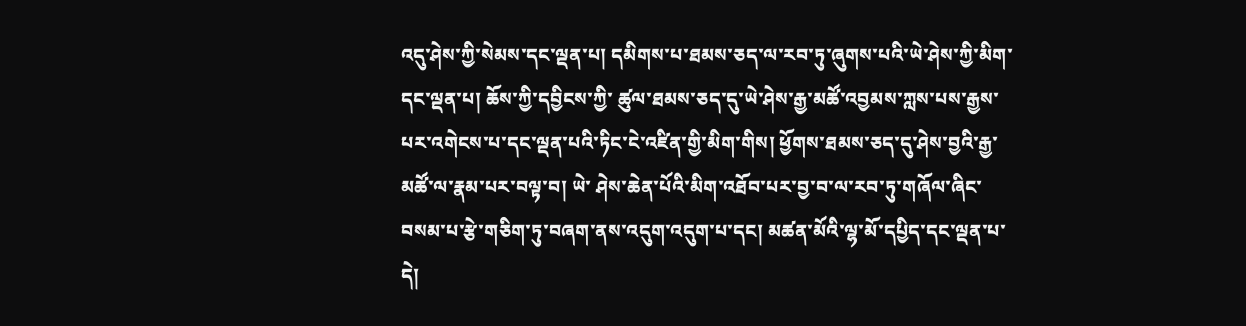འདུ་ཤེས་ཀྱི་སེམས་དང་ལྡན་པ། དམིགས་པ་ཐམས་ཅད་ལ་རབ་ཏུ་ཞུགས་པའི་ཡེ་ཤེས་ཀྱི་མིག་དང་ལྡན་པ། ཆོས་ཀྱི་དབྱིངས་ཀྱི་ ཚུལ་ཐམས་ཅད་དུ་ཡེ་ཤེས་རྒྱ་མཚོ་འབྱམས་ཀླས་པས་རྒྱས་པར་འགེངས་པ་དང་ལྡན་པའི་ཏིང་ངེ་འཛིན་གྱི་མིག་གིས། ཕྱོགས་ཐམས་ཅད་དུ་ཤེས་བྱའི་རྒྱ་མཚོ་ལ་རྣམ་པར་བལྟ་བ། ཡེ་ ཤེས་ཆེན་པོའི་མིག་འཐོབ་པར་བྱ་བ་ལ་རབ་ཏུ་གཞོལ་ཞིང་བསམ་པ་རྩེ་གཅིག་ཏུ་བཞག་ནས་འདུག་འདུག་པ་དང། མཚན་མོའི་ལྷ་མོ་དཔྱིད་དང་ལྡན་པ་དེ།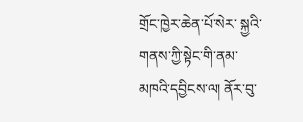གྲོང་ཁྱེར་ཆེན་པོ་སེར་ སྐྱའི་གནས་ཀྱི་སྟེང་གི་ནམ་མཁའི་དབྱིངས་ལ། ནོར་བུ་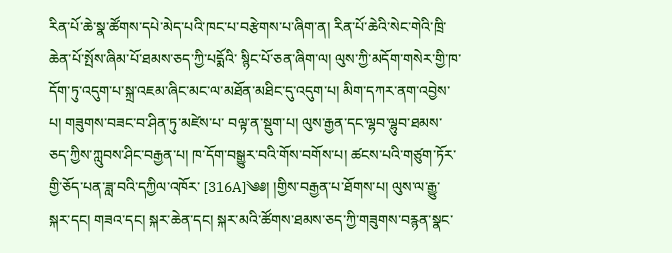རིན་པོ་ཆེ་སྣ་ཚོགས་དཔེ་མེད་པའི་ཁང་པ་བརྩེགས་པ་ཞིག་ན། རིན་པོ་ཆེའི་སེང་གེའི་ཁྲི་ཆེན་པོ་སྤོས་ཞིམ་པོ་ཐམས་ཅད་ཀྱི་པདྨོའི་ སྙིང་པོ་ཅན་ཞིག་ལ། ལུས་ཀྱི་མདོག་གསེར་གྱི་ཁ་དོག་ཏུ་འདུག་པ་སྐྲ་འཇམ་ཞིང་མང་ལ་མཐོན་མཐིང་དུ་འདུག་པ། མིག་དཀར་ནག་འབྱེས་པ། གཟུགས་བཟང་བ་ཤིན་ཏུ་མཛེས་པ་ བལྟ་ན་སྡུག་པ། ལུས་རྒྱན་དང་ལྷབ་ལྷུབ་ཐམས་ཅད་ཀྱིས་ཀླུབས་ཤིང་བརྒྱན་པ། ཁ་དོག་བསྒྱུར་བའི་གོས་བགོས་པ། ཚངས་པའི་གཙུག་ཏོར་གྱི་ཅོད་པན་ཟླ་བའི་དཀྱིལ་འཁོར་ [316A]༄༅། །གྱིས་བརྒྱན་པ་ཐོགས་པ། ལུས་ལ་རྒྱུ་སྐར་དང། གཟའ་དང། སྐར་ཆེན་དང། སྐར་མའི་ཚོགས་ཐམས་ཅད་ཀྱི་གཟུགས་བརྙན་སྣང་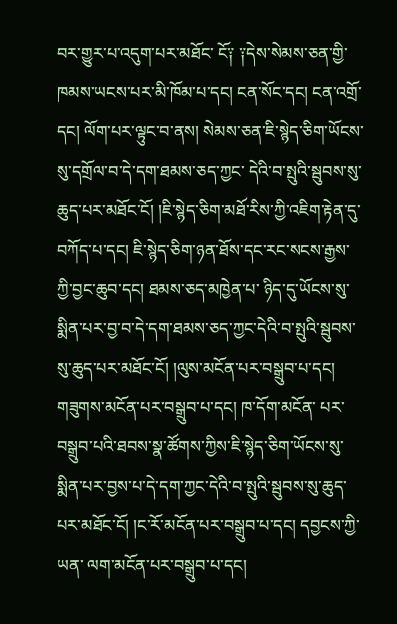བར་གྱུར་པ་འདུག་པར་མཐོང་ ངོ༑ ༑དེས་སེམས་ཅན་གྱི་ཁམས་ཡངས་པར་མི་ཁོམ་པ་དང། ངན་སོང་དང། ངན་འགྲོ་དང། ལོག་པར་ལྟུང་བ་ནས། སེམས་ཅན་ཇི་སྙེད་ཅིག་ཡོངས་སུ་དགྲོལ་བ་དེ་དག་ཐམས་ཅད་ཀྱང་ དེའི་བ་སྤུའི་སྦུབས་སུ་ཆུད་པར་མཐོང་ངོ། །ཇི་སྙེད་ཅིག་མཐོ་རིས་ཀྱི་འཇིག་རྟེན་དུ་བཀོད་པ་དང། ཇི་སྙེད་ཅིག་ཉན་ཐོས་དང་རང་སངས་རྒྱས་ཀྱི་བྱང་ཆུབ་དང། ཐམས་ཅད་མཁྱེན་པ་ ཉིད་དུ་ཡོངས་སུ་སྨིན་པར་བྱ་བ་དེ་དག་ཐམས་ཅད་ཀྱང་དེའི་བ་སྤུའི་སྦུབས་སུ་ཆུད་པར་མཐོང་ངོ། །ལུས་མངོན་པར་བསྒྲུབ་པ་དང། གཟུགས་མངོན་པར་བསྒྲུབ་པ་དང། ཁ་དོག་མངོན་ པར་བསྒྲུབ་པའི་ཐབས་སྣ་ཚོགས་ཀྱིས་ཇི་སྙེད་ཅིག་ཡོངས་སུ་སྨིན་པར་བྱས་པ་དེ་དག་ཀྱང་དེའི་བ་སྤུའི་སྦུབས་སུ་ཆུད་པར་མཐོང་ངོ། །ང་རོ་མངོན་པར་བསྒྲུབ་པ་དང། དབྱངས་ཀྱི་ཡན་ ལག་མངོན་པར་བསྒྲུབ་པ་དང།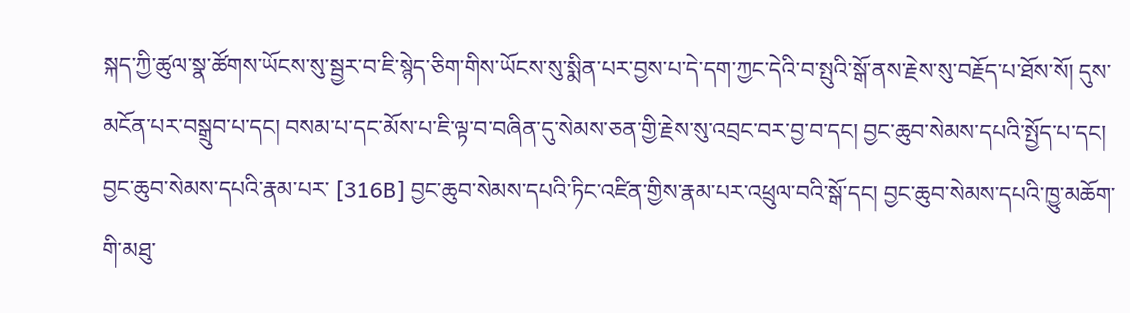སྐད་ཀྱི་ཚུལ་སྣ་ཚོགས་ཡོངས་སུ་སྦྱར་བ་ཇི་སྙེད་ཅིག་གིས་ཡོངས་སུ་སྨིན་པར་བྱས་པ་དེ་དག་ཀྱང་དེའི་བ་སྤུའི་སྒོ་ནས་རྗེས་སུ་བརྗོད་པ་ཐོས་སོ། དུས་ མངོན་པར་བསྒྲུབ་པ་དང། བསམ་པ་དང་མོས་པ་ཇི་ལྟ་བ་བཞིན་དུ་སེམས་ཅན་གྱི་རྗེས་སུ་འབྲང་བར་བྱ་བ་དང། བྱང་ཆུབ་སེམས་དཔའི་སྤྱོད་པ་དང། བྱང་ཆུབ་སེམས་དཔའི་རྣམ་པར་ [316B] བྱང་ཆུབ་སེམས་དཔའི་ཏིང་འཛིན་གྱིས་རྣམ་པར་འཕྲུལ་བའི་སྒོ་དང། བྱང་ཆུབ་སེམས་དཔའི་ཁྱུ་མཆོག་གི་མཐུ་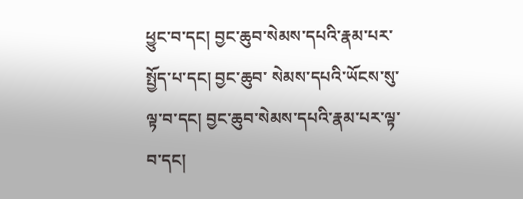ཕྱུང་བ་དང། བྱང་ཆུབ་སེམས་དཔའི་རྣམ་པར་སྤྱོད་པ་དང། བྱང་ཆུབ་ སེམས་དཔའི་ཡོངས་སུ་ལྟ་བ་དང། བྱང་ཆུབ་སེམས་དཔའི་རྣམ་པར་ལྟ་བ་དང།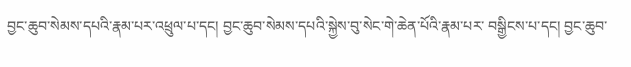བྱང་ཆུབ་སེམས་དཔའི་རྣམ་པར་འཕྲུལ་པ་དང། བྱང་ཆུབ་སེམས་དཔའི་སྐྱེས་བུ་སེང་གེ་ཆེན་པོའི་རྣམ་པར་ བསྒྱིངས་པ་དང། བྱང་ཆུབ་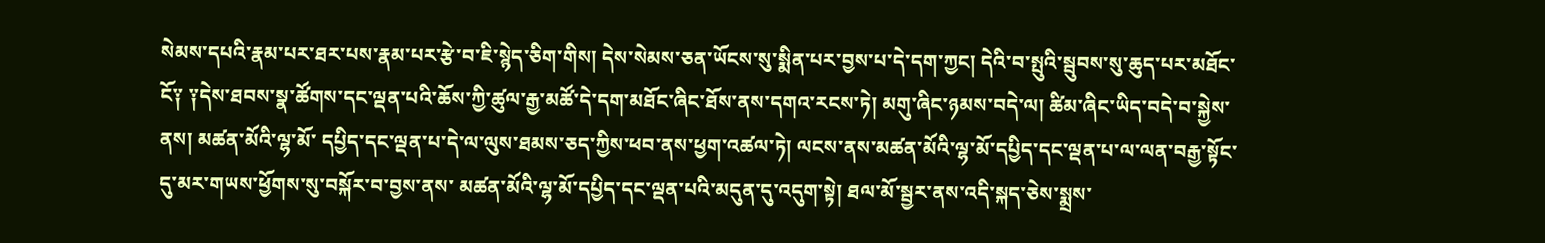སེམས་དཔའི་རྣམ་པར་ཐར་པས་རྣམ་པར་རྩེ་བ་ཇི་སྙེད་ཅིག་གིས། དེས་སེམས་ཅན་ཡོངས་སུ་སྨིན་པར་བྱས་པ་དེ་དག་ཀྱང། དེའི་བ་སྤུའི་སྦུབས་སུ་ཆུད་པར་མཐོང་ ངོ༑ ༑དེས་ཐབས་སྣ་ཚོགས་དང་ལྡན་པའི་ཆོས་ཀྱི་ཚུལ་རྒྱ་མཚོ་དེ་དག་མཐོང་ཞིང་ཐོས་ནས་དགའ་རངས་ཏེ། མགུ་ཞིང་ཉམས་བདེ་ལ། ཚིམ་ཞིང་ཡིད་བདེ་བ་སྐྱེས་ནས། མཚན་མོའི་ལྷ་མོ་ དཔྱིད་དང་ལྡན་པ་དེ་ལ་ལུས་ཐམས་ཅད་ཀྱིས་ཕབ་ནས་ཕྱག་འཚལ་ཏེ། ལངས་ནས་མཚན་མོའི་ལྷ་མོ་དཔྱིད་དང་ལྡན་པ་ལ་ལན་བརྒྱ་སྟོང་དུ་མར་གཡས་ཕྱོགས་སུ་བསྐོར་བ་བྱས་ནས་ མཚན་མོའི་ལྷ་མོ་དཔྱིད་དང་ལྡན་པའི་མདུན་དུ་འདུག་སྟེ། ཐལ་མོ་སྦྱར་ནས་འདི་སྐད་ཅེས་སྨྲས་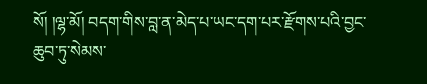སོ། །ལྷ་མོ། བདག་གིས་བླ་ན་མེད་པ་ཡང་དག་པར་རྫོགས་པའི་བྱང་ཆུབ་ཏུ་སེམས་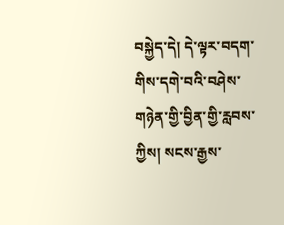བསྐྱེད་དེ། དེ་ལྟར་བདག་གིས་དགེ་བའི་བཤེས་གཉེན་གྱི་བྱིན་གྱི་རླབས་ཀྱིས། སངས་རྒྱས་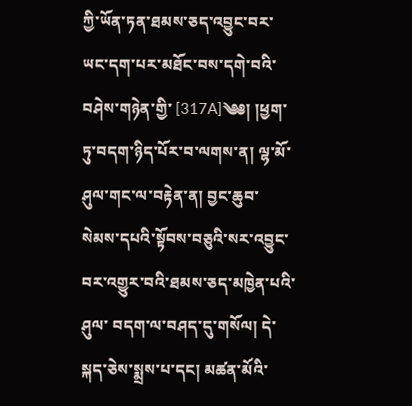ཀྱི་ཡོན་ཏན་ཐམས་ཅད་འབྱུང་བར་ཡང་དག་པར་མཐོང་བས་དགེ་བའི་བཤེས་གཉེན་གྱི་ [317A]༄༅། །ཕྱག་ཏུ་བདག་ཉིད་པོར་བ་ལགས་ན། ལྷ་མོ་ཤུལ་གང་ལ་བརྟེན་ན། བྱང་ཆུབ་སེམས་དཔའི་སྟོབས་བཅུའི་སར་འབྱུང་བར་འགྱུར་བའི་ཐམས་ཅད་མཁྱེན་པའི་ཤུལ་ བདག་ལ་བཤད་དུ་གསོལ། དེ་སྐད་ཅེས་སྨྲས་པ་དང། མཚན་མོའི་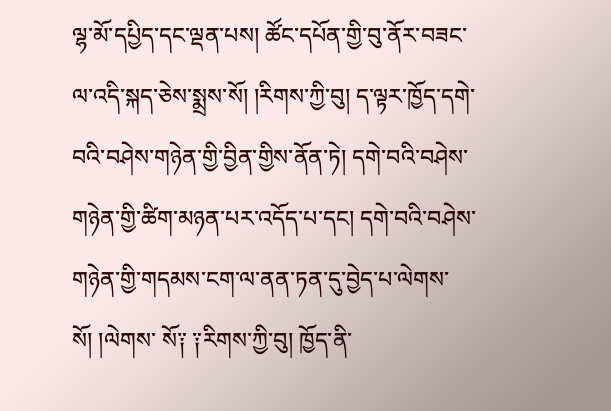ལྷ་མོ་དཔྱིད་དང་ལྡན་པས། ཚོང་དཔོན་གྱི་བུ་ནོར་བཟང་ལ་འདི་སྐད་ཅེས་སྨྲས་སོ། །རིགས་ཀྱི་བུ། ད་ལྟར་ཁྱོད་དགེ་ བའི་བཤེས་གཉེན་གྱི་བྱིན་གྱིས་ནོན་ཏེ། དགེ་བའི་བཤེས་གཉེན་གྱི་ཚིག་མཉན་པར་འདོད་པ་དང། དགེ་བའི་བཤེས་གཉེན་གྱི་གདམས་ངག་ལ་ནན་ཏན་དུ་བྱེད་པ་ལེགས་སོ། །ལེགས་ སོ༑ ༑རིགས་ཀྱི་བུ། ཁྱོད་ནི་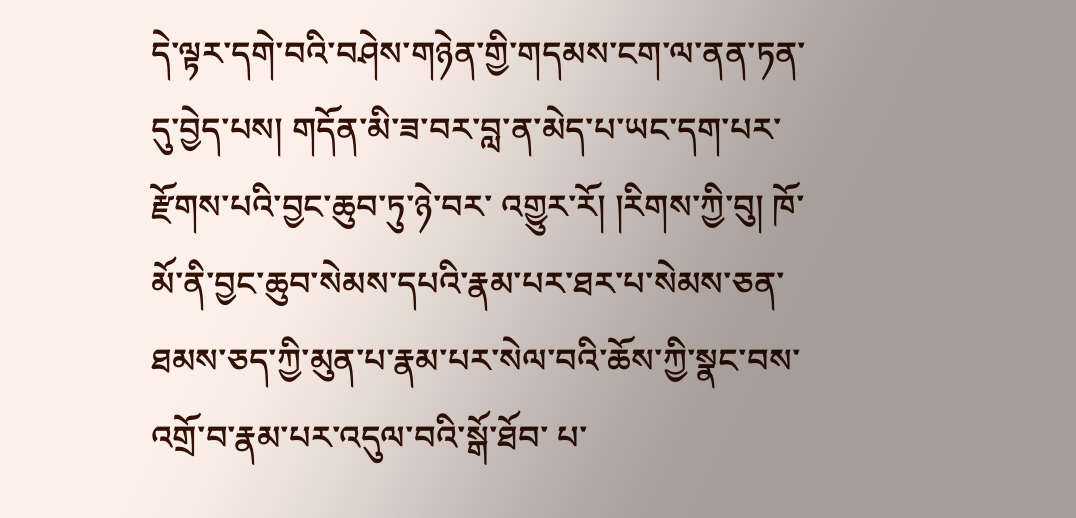དེ་ལྟར་དགེ་བའི་བཤེས་གཉེན་གྱི་གདམས་ངག་ལ་ནན་ཏན་དུ་བྱེད་པས། གདོན་མི་ཟ་བར་བླ་ན་མེད་པ་ཡང་དག་པར་རྫོགས་པའི་བྱང་ཆུབ་ཏུ་ཉེ་བར་ འགྱུར་རོ། །རིགས་ཀྱི་བུ། ཁོ་མོ་ནི་བྱང་ཆུབ་སེམས་དཔའི་རྣམ་པར་ཐར་པ་སེམས་ཅན་ཐམས་ཅད་ཀྱི་མུན་པ་རྣམ་པར་སེལ་བའི་ཆོས་ཀྱི་སྣང་བས་འགྲོ་བ་རྣམ་པར་འདུལ་བའི་སྒོ་ཐོབ་ པ་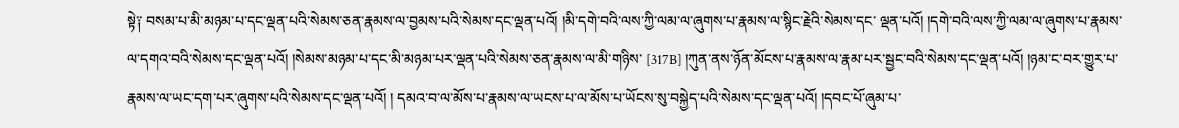སྟེ༑ བསམ་པ་མི་མཉམ་པ་དང་ལྡན་པའི་སེམས་ཅན་རྣམས་ལ་བྱམས་པའི་སེམས་དང་ལྡན་པའོ། །མི་དགེ་བའི་ལས་ཀྱི་ལམ་ལ་ཞུགས་པ་རྣམས་ལ་སྙིང་རྗེའི་སེམས་དང་ ལྡན་པའོ། །དགེ་བའི་ལས་ཀྱི་ལམ་ལ་ཞུགས་པ་རྣམས་ལ་དགའ་བའི་སེམས་དང་ལྡན་པའོ། །སེམས་མཉམ་པ་དང་མི་མཉམ་པར་ལྡན་པའི་སེམས་ཅན་རྣམས་ལ་མི་གཉིས་ [317B] །ཀུན་ནས་ཉོན་མོངས་པ་རྣམས་ལ་རྣམ་པར་སྦྱང་བའི་སེམས་དང་ལྡན་པའོ། །ཉམ་ང་བར་གྱུར་པ་རྣམས་ལ་ཡང་དག་པར་ཞུགས་པའི་སེམས་དང་ལྡན་པའོ། ། དམའ་བ་ལ་མོས་པ་རྣམས་ལ་ཡངས་པ་ལ་མོས་པ་ཡོངས་སུ་བསྐྱེད་པའི་སེམས་དང་ལྡན་པའོ། །དབང་པོ་ཞུམ་པ་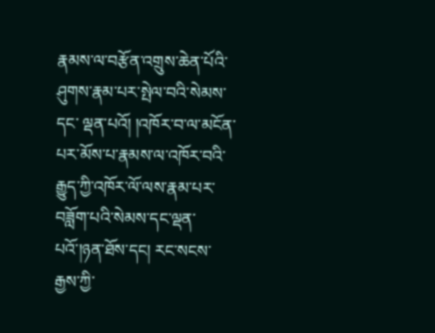རྣམས་ལ་བརྩོན་འགྲུས་ཆེན་པོའི་ཤུགས་རྣམ་པར་སྤེལ་བའི་སེམས་དང་ ལྡན་པའོ། །འཁོར་བ་ལ་མངོན་པར་མོས་པ་རྣམས་ལ་འཁོར་བའི་རྒྱུད་ཀྱི་འཁོར་ལོ་ལས་རྣམ་པར་བཟློག་པའི་སེམས་དང་ལྡན་པའོ་།ཉན་ཐོས་དང། རང་སངས་རྒྱས་ཀྱི་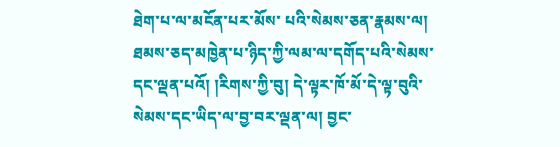ཐེག་པ་ལ་མངོན་པར་མོས་ པའི་སེམས་ཅན་རྣམས་ལ། ཐམས་ཅད་མཁྱེན་པ་ཉིད་ཀྱི་ལམ་ལ་དགོད་པའི་སེམས་དང་ལྡན་པའོ། །རིགས་ཀྱི་བུ། དེ་ལྟར་ཁོ་མོ་དེ་ལྟ་བུའི་སེམས་དང་ཡིད་ལ་བྱ་བར་ལྡན་ལ། བྱང་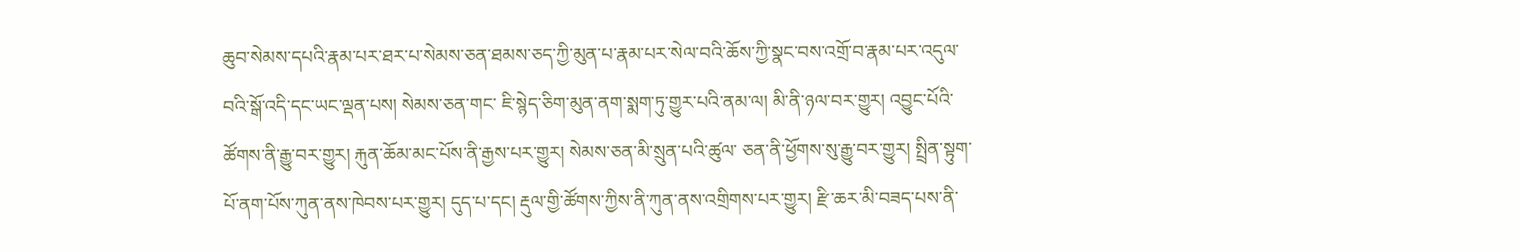ཆུབ་སེམས་དཔའི་རྣམ་པར་ཐར་པ་སེམས་ཅན་ཐམས་ཅད་ཀྱི་མུན་པ་རྣམ་པར་སེལ་བའི་ཆོས་ཀྱི་སྣང་བས་འགྲོ་བ་རྣམ་པར་འདུལ་བའི་སྒོ་འདི་དང་ཡང་ལྡན་པས། སེམས་ཅན་གང་ ཇི་སྙེད་ཅིག་མུན་ནག་སྨག་ཏུ་གྱུར་པའི་ནམ་ལ། མི་ནི་ཉལ་བར་གྱུར། འབྱུང་པོའི་ཚོགས་ནི་རྒྱུ་བར་གྱུར། རྐུན་ཆོམ་མང་པོས་ནི་རྒྱས་པར་གྱུར། སེམས་ཅན་མི་སྲུན་པའི་ཚུལ་ ཅན་ནི་ཕྱོགས་སུ་རྒྱུ་བར་གྱུར། སྤྲིན་སྟུག་པོ་ནག་པོས་ཀུན་ནས་ཁེབས་པར་གྱུར། དུད་པ་དང། རྡུལ་གྱི་ཚོགས་ཀྱིས་ནི་ཀུན་ནས་འགྲིགས་པར་གྱུར། རྫི་ཆར་མི་བཟད་པས་ནི་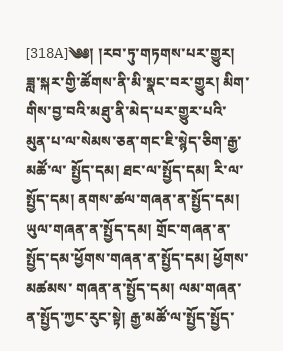[318A]༄༅། །རབ་ཏུ་གཏགས་པར་གྱུར། ཟླ་སྐར་གྱི་ཚོགས་ནི་མི་སྣང་བར་གྱུར། མིག་གིས་བྱ་བའི་མཐུ་ནི་མེད་པར་གྱུར་པའི་མུན་པ་ལ་སེམས་ཅན་གང་ཇི་སྙེད་ཅིག་རྒྱ་མཚོ་ལ་ སྤྱོད་དམ། ཐང་ལ་སྤྱོད་དམ། རི་ལ་སྤྱོད་དམ། ནགས་ཚལ་གཞན་ན་སྤྱོད་དམ། ཡུལ་གཞན་ན་སྤྱོད་དམ། གྲོང་གཞན་ན་སྤྱོད་དམ་ཕྱོགས་གཞན་ན་སྤྱོད་དམ། ཕྱོགས་མཚམས་ གཞན་ན་སྤྱོད་དམ། ལམ་གཞན་ན་སྤྱོད་ཀྱང་རུང་སྟེ། རྒྱ་མཚོ་ལ་སྤྱོད་སྤྱོད་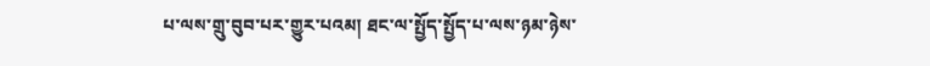པ་ལས་གྲུ་བུབ་པར་གྱུར་པའམ། ཐང་ལ་སྤྱོད་སྤྱོད་པ་ལས་ཉམ་ཉེས་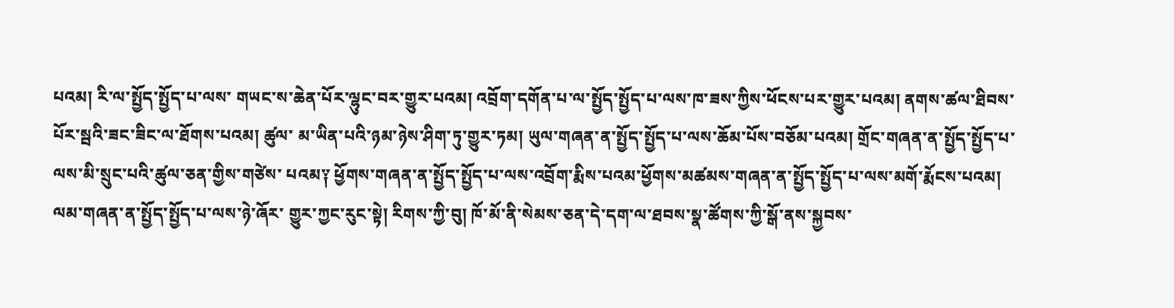པའམ། རི་ལ་སྤྱོད་སྤྱོད་པ་ལས་ གཡང་ས་ཆེན་པོར་ལྷུང་བར་གྱུར་པའམ། འབྲོག་དགོན་པ་ལ་སྤྱོད་སྤྱོད་པ་ལས་ཁ་ཟས་ཀྱིས་ཕོངས་པར་གྱུར་པའམ། ནགས་ཚལ་ཐིབས་པོར་སྦའི་ཟང་ཟིང་ལ་ཐོགས་པའམ། ཚུལ་ མ་ཡིན་པའི་ཉམ་ཉེས་ཤིག་ཏུ་གྱུར་ཏམ། ཡུལ་གཞན་ན་སྤྱོད་སྤྱོད་པ་ལས་ཆོམ་པོས་བཅོམ་པའམ། གྲོང་གཞན་ན་སྤྱོད་སྤྱོད་པ་ལས་མི་སྲུང་པའི་ཚུལ་ཅན་གྱིས་གཙེས་ པའམ༑ ཕྱོགས་གཞན་ན་སྤྱོད་སྤྱོད་པ་ལས་འབྲོག་རྨིས་པའམ་ཕྱོགས་མཚམས་གཞན་ན་སྤྱོད་སྤྱོད་པ་ལས་མགོ་རྨོངས་པའམ། ལམ་གཞན་ན་སྤྱོད་སྤྱོད་པ་ལས་ཉེ་ཞོར་ གྱུར་ཀྱང་རུང་སྟེ། རིགས་ཀྱི་བུ། ཁོ་མོ་ནི་སེམས་ཅན་དེ་དག་ལ་ཐབས་སྣ་ཚོགས་ཀྱི་སྒོ་ནས་སྐྱབས་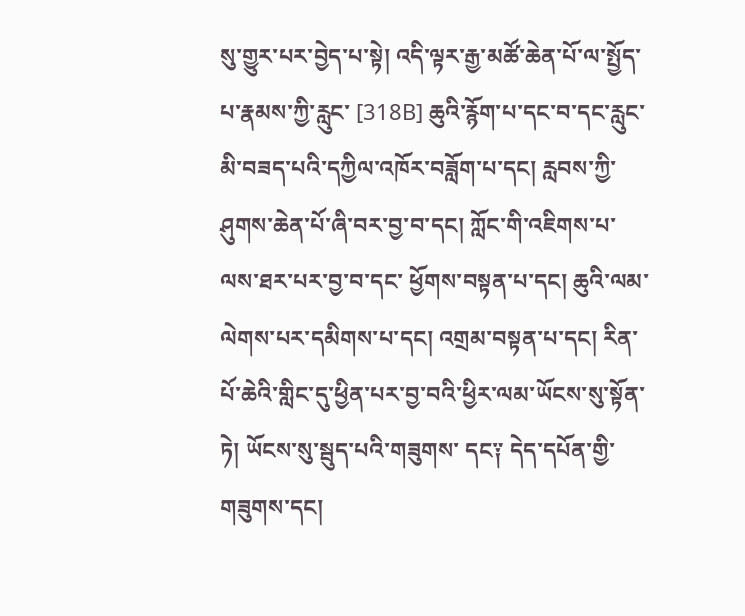སུ་གྱུར་པར་བྱེད་པ་སྟེ། འདི་ལྟར་རྒྱ་མཚོ་ཆེན་པོ་ལ་སྤྱོད་པ་རྣམས་ཀྱི་རླུང་ [318B] ཆུའི་རྙོག་པ་དང་བ་དང་རླུང་མི་བཟད་པའི་དཀྱིལ་འཁོར་བཟློག་པ་དང། རླབས་ཀྱི་ཤུགས་ཆེན་པོ་ཞི་བར་བྱ་བ་དང། ཀློང་གི་འཇིགས་པ་ལས་ཐར་པར་བྱ་བ་དང་ ཕྱོགས་བསྟན་པ་དང། ཆུའི་ལམ་ལེགས་པར་དམིགས་པ་དང། འགྲམ་བསྟན་པ་དང། རིན་པོ་ཆེའི་གླིང་དུ་ཕྱིན་པར་བྱ་བའི་ཕྱིར་ལམ་ཡོངས་སུ་སྟོན་ཏེ། ཡོངས་སུ་སྦུད་པའི་གཟུགས་ དང༑ དེད་དཔོན་གྱི་གཟུགས་དང།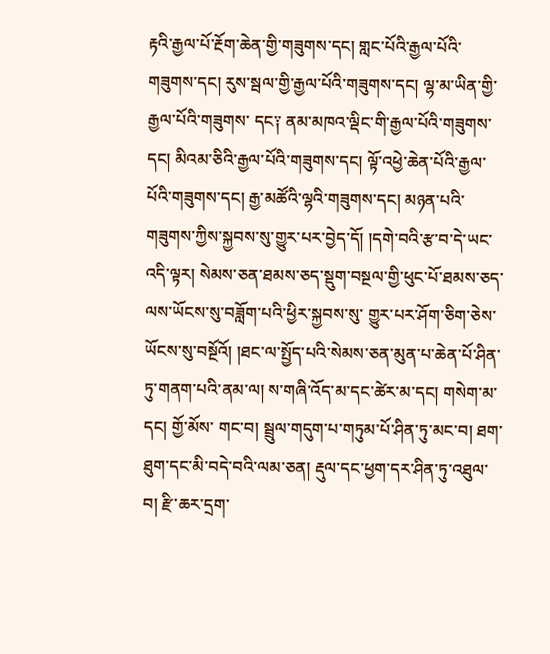རྟའི་རྒྱལ་པོ་རྔོག་ཆེན་གྱི་གཟུགས་དང། གླང་པོའི་རྒྱལ་པོའི་གཟུགས་དང། རུས་སྦལ་གྱི་རྒྱལ་པོའི་གཟུགས་དང། ལྷ་མ་ཡིན་གྱི་རྒྱལ་པོའི་གཟུགས་ དང༑ ནམ་མཁའ་ལྡིང་གི་རྒྱལ་པོའི་གཟུགས་དང། མིའམ་ཅིའི་རྒྱལ་པོའི་གཟུགས་དང། ལྟོ་འཕྱེ་ཆེན་པོའི་རྒྱལ་པོའི་གཟུགས་དང། རྒྱ་མཚོའི་ལྷའི་གཟུགས་དང། མཉན་པའི་ གཟུགས་ཀྱིས་སྐྱབས་སུ་གྱུར་པར་བྱེད་དོ། །དགེ་བའི་རྩ་བ་དེ་ཡང་འདི་ལྟར། སེམས་ཅན་ཐམས་ཅད་སྡུག་བསྔལ་གྱི་ཕུང་པོ་ཐམས་ཅད་ལས་ཡོངས་སུ་བཟློག་པའི་ཕྱིར་སྐྱབས་སུ་ གྱུར་པར་ཤོག་ཅིག་ཅེས་ཡོངས་སུ་བསྔོའོ། །ཐང་ལ་སྤྱོད་པའི་སེམས་ཅན་མུན་པ་ཆེན་པོ་ཤིན་ཏུ་གནག་པའི་ནམ་ལ། ས་གཞི་འོད་མ་དང་ཚེར་མ་དང། གསེག་མ་དང། གྱོ་མོས་ གང་བ། སྦྲུལ་གདུག་པ་གཏུམ་པོ་ཤིན་ཏུ་མང་བ། ཐག་ཐུག་དང་མི་བདེ་བའི་ལམ་ཅན། རྡུལ་དང་ཕྱག་དར་ཤིན་ཏུ་འཐུལ་བ། རྫི་ཆར་དྲག་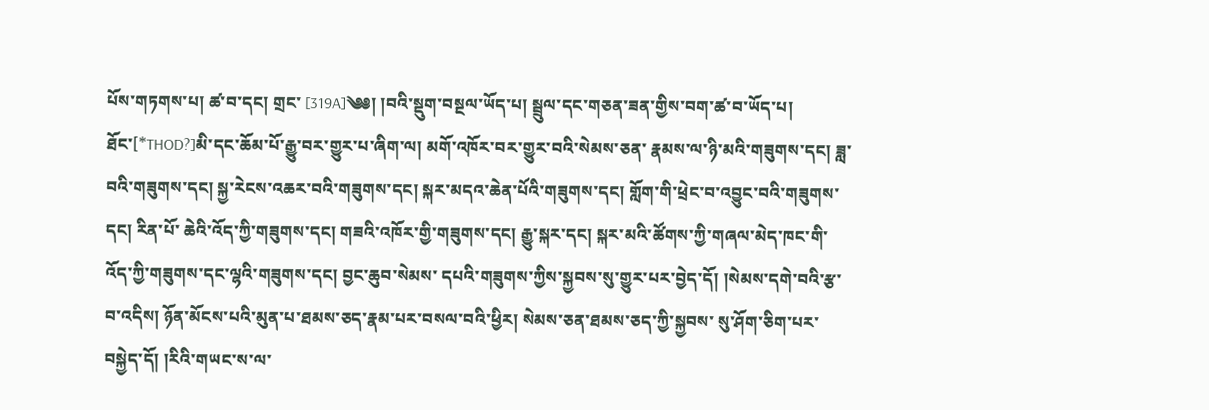པོས་གཏགས་པ། ཚ་བ་དང། གྲང་ [319A]༄༅། །བའི་སྡུག་བསྔལ་ཡོད་པ། སྦྲུལ་དང་གཅན་ཟན་གྱིས་བག་ཚ་བ་ཡོད་པ། ཐོང་[*THOD?]མི་དང་ཆོམ་པོ་རྒྱུ་བར་གྱུར་པ་ཞིག་ལ། མགོ་འཁོར་བར་གྱུར་བའི་སེམས་ཅན་ རྣམས་ལ་ཉི་མའི་གཟུགས་དང། ཟླ་བའི་གཟུགས་དང། སྐྱ་རེངས་འཆར་བའི་གཟུགས་དང། སྐར་མདའ་ཆེན་པོའི་གཟུགས་དང། གློག་གི་ཕྲེང་བ་འབྱུང་བའི་གཟུགས་དང། རིན་པོ་ ཆེའི་འོད་ཀྱི་གཟུགས་དང། གཟའི་འཁོར་གྱི་གཟུགས་དང། རྒྱུ་སྐར་དང། སྐར་མའི་ཚོགས་ཀྱི་གཞལ་མེད་ཁང་གི་འོད་ཀྱི་གཟུགས་དང་ལྷའི་གཟུགས་དང། བྱང་ཆུབ་སེམས་ དཔའི་གཟུགས་ཀྱིས་སྐྱབས་སུ་གྱུར་པར་བྱེད་དོ། །སེམས་དགེ་བའི་རྩ་བ་འདིས། ཉོན་མོངས་པའི་མུན་པ་ཐམས་ཅད་རྣམ་པར་བསལ་བའི་ཕྱིར། སེམས་ཅན་ཐམས་ཅད་ཀྱི་སྐྱབས་ སུ་ཤོག་ཅིག་པར་བསྐྱེད་དོ། །རིའི་གཡང་ས་ལ་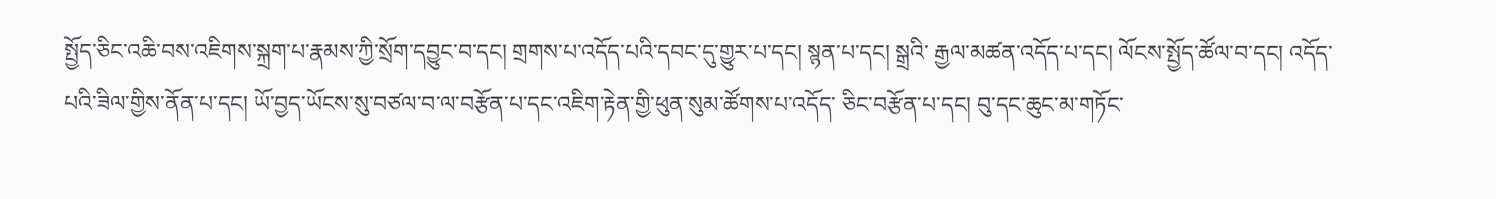སྤྱོད་ཅིང་འཆི་བས་འཇིགས་སྐྲག་པ་རྣམས་ཀྱི་སྲོག་དབྱུང་བ་དང། གྲགས་པ་འདོད་པའི་དབང་དུ་གྱུར་པ་དང། སྙན་པ་དང། སྒྲའི་ རྒྱལ་མཚན་འདོད་པ་དང། ལོངས་སྤྱོད་ཚོལ་བ་དང། འདོད་པའི་ཟིལ་གྱིས་ནོན་པ་དང། ཡོ་བྱད་ཡོངས་སུ་བཙལ་བ་ལ་བརྩོན་པ་དང་འཇིག་རྟེན་གྱི་ཕུན་སུམ་ཚོགས་པ་འདོད་ ཅིང་བརྩོན་པ་དང། བུ་དང་ཆུང་མ་གཏོང་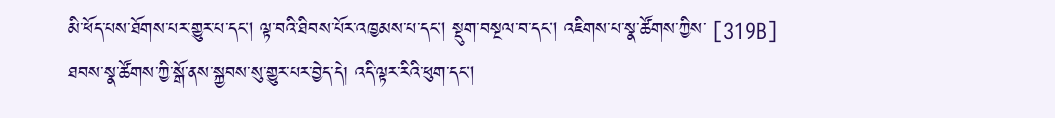མི་ཕོད་པས་ཐོགས་པར་གྱུར་པ་དང། ལྟ་བའི་ཐིབས་པོར་འཁྱམས་པ་དང། སྡུག་བསྔལ་བ་དང། འཇིགས་པ་སྣ་ཚོགས་ཀྱིས་ [319B] ཐབས་སྣ་ཚོགས་ཀྱི་སྒོ་ནས་སྐྱབས་སུ་གྱུར་པར་བྱེད་དེ། འདི་ལྟར་རིའི་ཕུག་དང།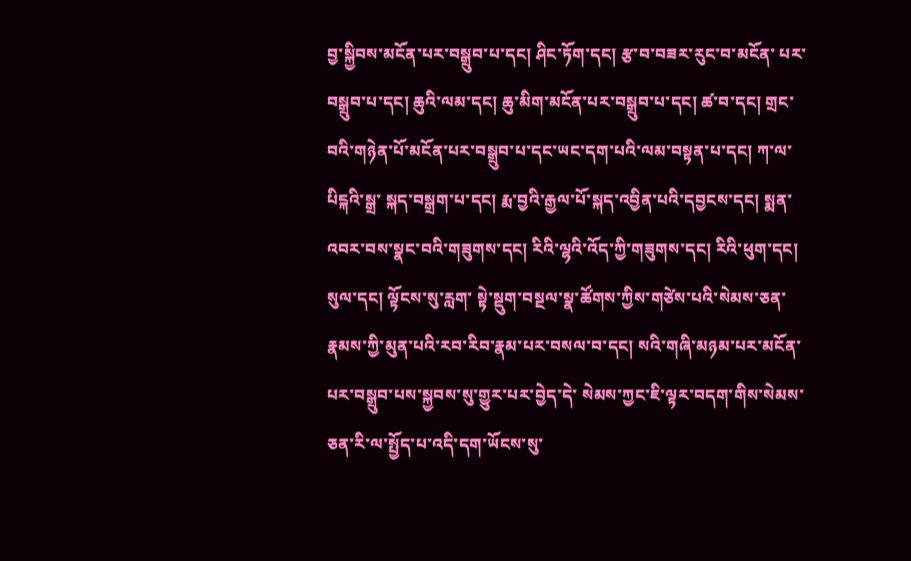བྱ་སྐྱིབས་མངོན་པར་བསྒྲུབ་པ་དང། ཤིང་ཏོག་དང། རྩ་བ་བཟར་རུང་བ་མངོན་ པར་བསྒྲུབ་པ་དང། ཆུའི་ལམ་དང། ཆུ་མིག་མངོན་པར་བསྒྲུབ་པ་དང། ཚ་བ་དང། གྲང་བའི་གཉེན་པོ་མངོན་པར་བསྒྲུབ་པ་དང་ཡང་དག་པའི་ལམ་བསྟན་པ་དང། ཀ་ལ་པིངྐའི་སྒྲ་ སྐད་བསྒྲག་པ་དང། རྨ་བྱའི་རྒྱལ་པོ་སྐད་འབྱིན་པའི་དབྱངས་དང། སྨན་འབར་བས་སྣང་བའི་གཟུགས་དང། རིའི་ལྷའི་འོད་ཀྱི་གཟུགས་དང། རིའི་ཕུག་དང། སུལ་དང། ལྟོངས་སུ་རླག་ སྟེ་སྡུག་བསྔལ་སྣ་ཚོགས་ཀྱིས་གཙེས་པའི་སེམས་ཅན་རྣམས་ཀྱི་མུན་པའི་རབ་རིབ་རྣམ་པར་བསལ་བ་དང། སའི་གཞི་མཉམ་པར་མངོན་པར་བསྒྲུབ་པས་སྐྱབས་སུ་གྱུར་པར་བྱེད་དེ་ སེམས་ཀྱང་ཇི་ལྟར་བདག་གིས་སེམས་ཅན་རི་ལ་སྤྱོད་པ་འདི་དག་ཡོངས་སུ་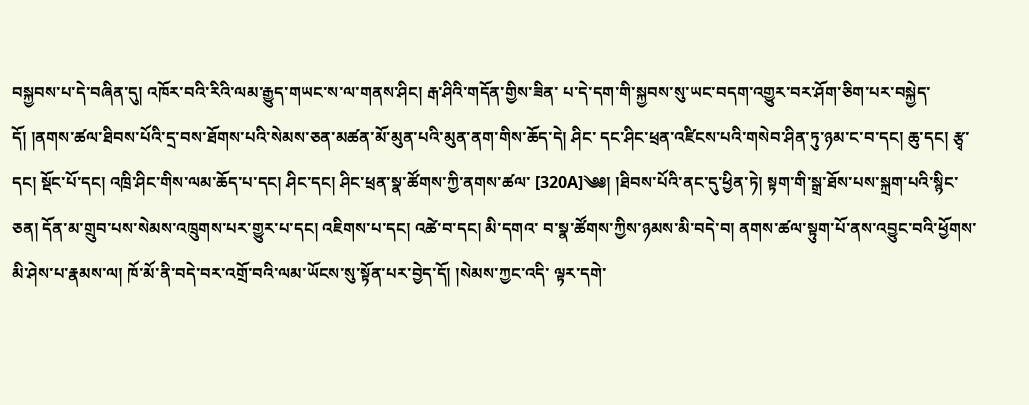བསྐྱབས་པ་དེ་བཞིན་དུ། འཁོར་བའི་རིའི་ལམ་རྒྱུད་གཡང་ས་ལ་གནས་ཤིང། རྒ་ཤིའི་གདོན་གྱིས་ཟིན་ པ་དེ་དག་གི་སྐྱབས་སུ་ཡང་བདག་འགྱུར་བར་ཤོག་ཅིག་པར་བསྐྱེད་དོ། །ནགས་ཚལ་ཐིབས་པོའི་དྲ་བས་ཐོགས་པའི་སེམས་ཅན་མཚན་མོ་མུན་པའི་མུན་ནག་གིས་ཆོད་དེ། ཤིང་ དང་ཤིང་ཕྲན་འཛིངས་པའི་གསེབ་ཤིན་ཏུ་ཉམ་ང་བ་དང། ཆུ་དང། རྩྭ་དང། སྡོང་པོ་དང། འཁྲི་ཤིང་གིས་ལམ་ཆོད་པ་དང། ཤིང་དང། ཤིང་ཕྲན་སྣ་ཚོགས་ཀྱི་ནགས་ཚལ་ [320A]༄༅། །ཐིབས་པོའི་ནང་དུ་ཕྱིན་ཏེ། སྟག་གི་སྒྲ་ཐོས་པས་སྐྲག་པའི་སྙིང་ཅན། དོན་མ་གྲུབ་པས་སེམས་འཁྲུགས་པར་གྱུར་པ་དང། འཇིགས་པ་དང། འཚེ་བ་དང། མི་དགའ་ བ་སྣ་ཚོགས་ཀྱིས་ཉམས་མི་བདེ་བ། ནགས་ཚལ་སྟུག་པོ་ནས་འབྱུང་བའི་ཕྱོགས་མི་ཤེས་པ་རྣམས་ལ། ཁོ་མོ་ནི་བདེ་བར་འགྲོ་བའི་ལམ་ཡོངས་སུ་སྟོན་པར་བྱེད་དོ། །སེམས་ཀྱང་འདི་ ལྟར་དགེ་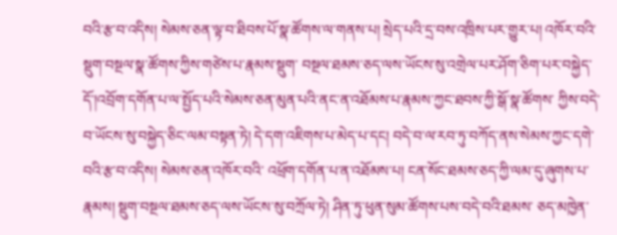བའི་རྩ་བ་འདིས། སེམས་ཅན་ལྟ་བ་ཐིབས་པོ་སྣ་ཚོགས་ལ་གནས་པ། སྲེད་པའི་དྲ་བས་འཁྲིས་པར་གྱུར་པ། འཁོར་བའི་སྡུག་བསྔལ་སྣ་ཚོགས་ཀྱིས་གཙེས་པ་རྣམས་སྡུག་ བསྔལ་ཐམས་ཅད་ལས་ཡོངས་སུ་འགྲེལ་པར་ཤོག་ཅིག་པར་བསྐྱེད་དོ་།འབྲོག་དགོན་པ་ལ་སྤྱོད་པའི་སེམས་ཅན་མུན་པའི་ནང་ན་འཐོམས་པ་རྣམས་ཀྱང་ཐབས་ཀྱི་སྒོ་སྣ་ཚོགས་ ཀྱིས་བདེ་བ་ཡོངས་སུ་བསྐྱེད་ཅིང་ལམ་བསྟན་ཏེ། དེ་དག་འཇིགས་པ་མེད་པ་དང། བདེ་བ་ལ་རབ་ཏུ་བཀོད་ནས་སེམས་ཀྱང་དགེ་བའི་རྩ་བ་འདིས། སེམས་ཅན་འཁོར་བའི་ འཕྲོག་དགོན་པ་ན་འཐོམས་པ། ངན་སོང་ཐམས་ཅད་ཀྱི་ལམ་དུ་ཞུགས་པ་རྣམས། སྡུག་བསྔལ་ཐམས་ཅད་ལས་ཡོངས་སུ་བཀྲོལ་ཏེ། ཤིན་ཏུ་ཕུན་སུམ་ཚོགས་པས་བདེ་བའི་ཐམས་ ཅད་མཁྱེན་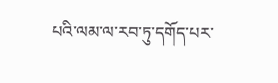པའི་ལམ་ལ་རབ་ཏུ་དགོད་པར་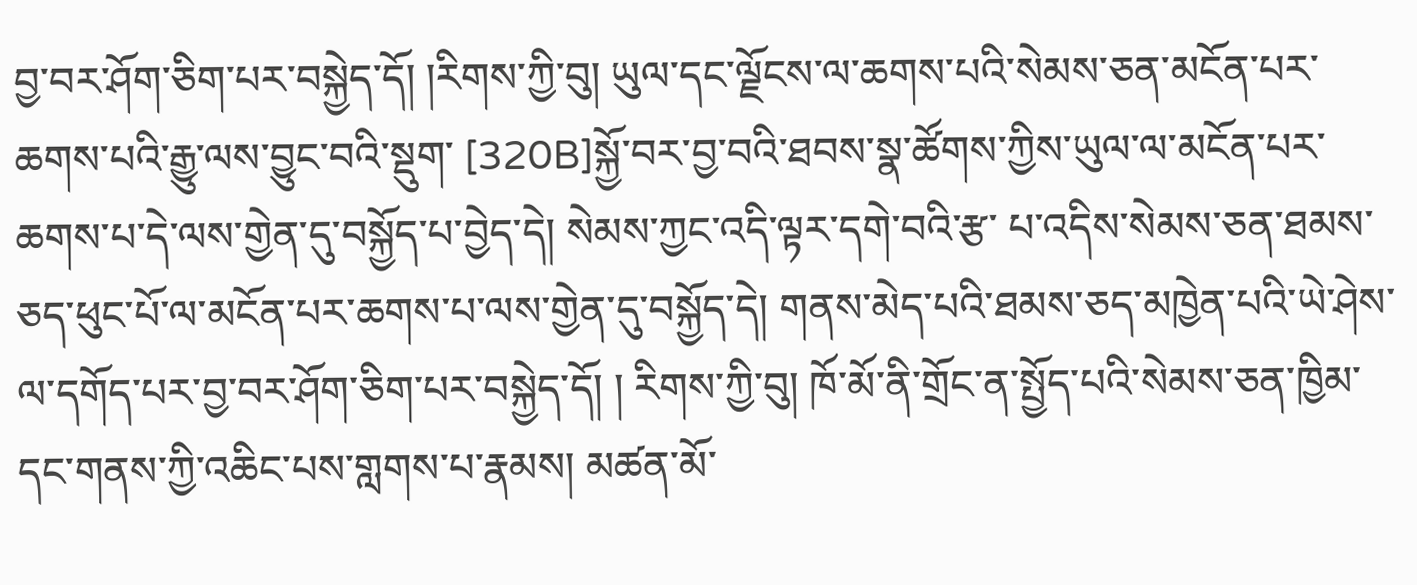བྱ་བར་ཤོག་ཅིག་པར་བསྐྱེད་དོ། །རིགས་ཀྱི་བུ། ཡུལ་དང་ལྗོངས་ལ་ཆགས་པའི་སེམས་ཅན་མངོན་པར་ཆགས་པའི་རྒྱུ་ལས་བྱུང་བའི་སྡུག་ [320B]སྐྱོ་བར་བྱ་བའི་ཐབས་སྣ་ཚོགས་ཀྱིས་ཡུལ་ལ་མངོན་པར་ཆགས་པ་དེ་ལས་གྱེན་དུ་བསྐྱོད་པ་བྱེད་དེ། སེམས་ཀྱང་འདི་ལྟར་དགེ་བའི་རྩ་ པ་འདིས་སེམས་ཅན་ཐམས་ཅད་ཕུང་པོ་ལ་མངོན་པར་ཆགས་པ་ལས་གྱེན་དུ་བསྐྱོད་དེ། གནས་མེད་པའི་ཐམས་ཅད་མཁྱེན་པའི་ཡེ་ཤེས་ལ་དགོད་པར་བྱ་བར་ཤོག་ཅིག་པར་བསྐྱེད་དོ། ། རིགས་ཀྱི་བུ། ཁོ་མོ་ནི་གྲོང་ན་སྤྱོད་པའི་སེམས་ཅན་ཁྱིམ་དང་གནས་ཀྱི་འཆིང་པས་གླགས་པ་རྣམས། མཚན་མོ་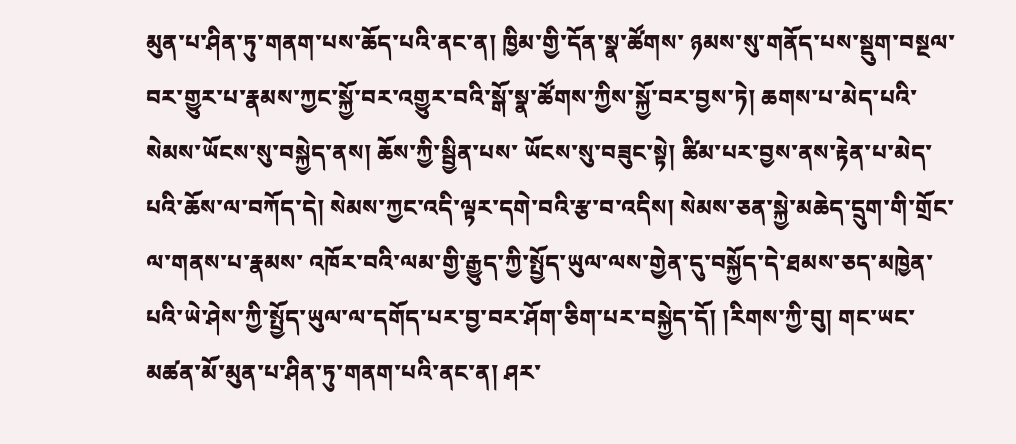མུན་པ་ཤིན་ཏུ་གནག་པས་ཆོད་པའི་ནང་ན། ཁྱིམ་གྱི་དོན་སྣ་ཚོགས་ ཉམས་སུ་གནོད་པས་སྡུག་བསྔལ་བར་གྱུར་པ་རྣམས་ཀྱང་སྐྱོ་བར་འགྱུར་བའི་སྒོ་སྣ་ཚོགས་ཀྱིས་སྐྱོ་བར་བྱས་ཏེ། ཆགས་པ་མེད་པའི་སེམས་ཡོངས་སུ་བསྐྱེད་ནས། ཆོས་ཀྱི་སྦྱིན་པས་ ཡོངས་སུ་བཟུང་སྟེ། ཚིམ་པར་བྱས་ནས་རྟེན་པ་མེད་པའི་ཆོས་ལ་བཀོད་དེ། སེམས་ཀྱང་འདི་ལྟར་དགེ་བའི་རྩ་བ་འདིས། སེམས་ཅན་སྐྱེ་མཆེད་དྲུག་གི་གྲོང་ལ་གནས་པ་རྣམས་ འཁོར་བའི་ལམ་གྱི་རྒྱུད་ཀྱི་སྤྱོད་ཡུལ་ལས་གྱེན་དུ་བསྐྱོད་དེ་ཐམས་ཅད་མཁྱེན་པའི་ཡེ་ཤེས་ཀྱི་སྤྱོད་ཡུལ་ལ་དགོད་པར་བྱ་བར་ཤོག་ཅིག་པར་བསྐྱེད་དོ། །རིགས་ཀྱི་བུ། གང་ཡང་ མཚན་མོ་མུན་པ་ཤིན་ཏུ་གནག་པའི་ནང་ན། ཤར་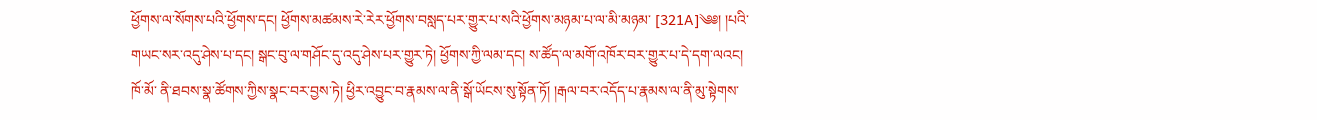ཕྱོགས་ལ་སོགས་པའི་ཕྱོགས་དང། ཕྱོགས་མཚམས་རེ་རེར་ཕྱོགས་བསླད་པར་གྱུར་པ་སའི་ཕྱོགས་མཉམ་པ་ལ་མི་མཉམ་ [321A]༄༅། །པའི་གཡང་སར་འདུ་ཤེས་པ་དང། སྒང་བུ་ལ་གཤོང་དུ་འདུ་ཤེས་པར་གྱུར་ཏེ། ཕྱོགས་ཀྱི་ལམ་དང། ས་ཚོད་ལ་མགོ་འཁོར་བར་གྱུར་པ་དེ་དག་ལའང། ཁོ་མོ་ ནི་ཐབས་སྣ་ཚོགས་ཀྱིས་སྣང་བར་བྱས་ཏེ། ཕྱིར་འབྱུང་བ་རྣམས་ལ་ནི་སྒོ་ཡོངས་སུ་སྟོན་ཏོ། །རྒལ་བར་འདོད་པ་རྣམས་ལ་ནི་མུ་སྟེགས་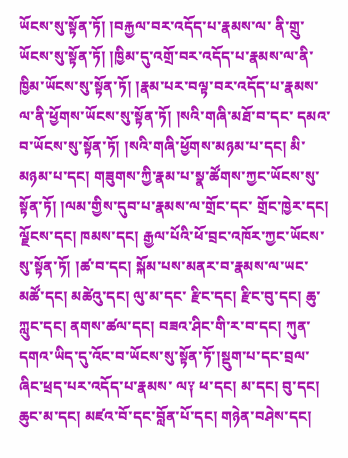ཡོངས་སུ་སྟོན་ཏོ། །བརྐྱལ་བར་འདོད་པ་རྣམས་ལ་ ནི་གྲུ་ཡོངས་སུ་སྟོན་ཏོ། །ཁྱིམ་དུ་འགྲོ་བར་འདོད་པ་རྣམས་ལ་ནི་ཁྱིམ་ཡོངས་སུ་སྟོན་ཏོ། །རྣམ་པར་བལྟ་བར་འདོད་པ་རྣམས་ལ་ནི་ཕྱོགས་ཡོངས་སུ་སྟོན་ཏོ། །སའི་གཞི་མཐོ་བ་དང་ དམའ་བ་ཡོངས་སུ་སྟོན་ཏོ། །སའི་གཞི་ཕྱོགས་མཉམ་པ་དང། མི་མཉམ་པ་དང། གཟུགས་ཀྱི་རྣམ་པ་སྣ་ཚོགས་ཀྱང་ཡོངས་སུ་སྟོན་ཏོ། །ལམ་གྱིས་དུབ་པ་རྣམས་ལ་གྲོང་དང་ གྲོང་ཁྱེར་དང། ལྗོངས་དང། ཁམས་དང། རྒྱལ་པོའི་ཕོ་བྲང་འཁོར་ཀྱང་ཡོངས་སུ་སྟོན་ཏོ། །ཚ་བ་དང། སྐོམ་པས་མནར་བ་རྣམས་ལ་ཡང་མཚོ་དང། མཚེའུ་དང། ལུ་མ་དང་ རྫིང་དང། རྫིང་བུ་དང། ཆུ་ཀླུང་དང། ནགས་ཚལ་དང། བཟའ་ཤིང་གི་ར་བ་དང། ཀུན་དགའ་ཡིད་དུ་འོང་བ་ཡོངས་སུ་སྟོན་ཏོ་།སྡུག་པ་དང་བྲལ་ཞིང་ཕྲད་པར་འདོད་པ་རྣམས་ ལ༑ ཕ་དང། མ་དང། བུ་དང། ཆུང་མ་དང། མཛའ་བོ་དང་བློན་པོ་དང། གཉེན་བཤེས་དང།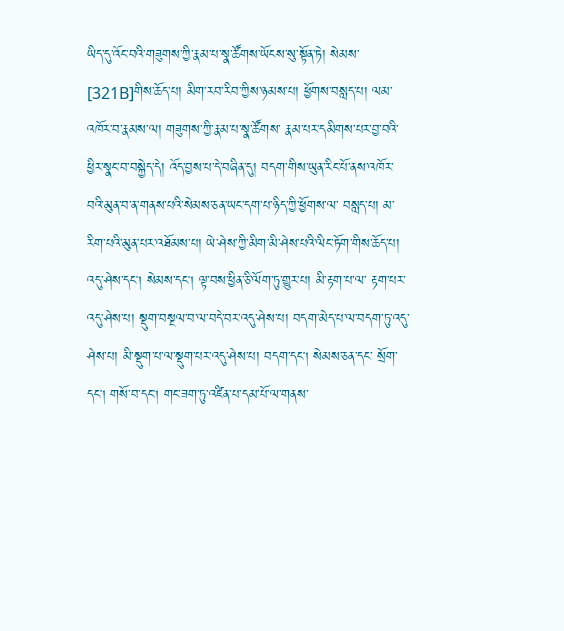ཡིད་དུ་འོང་བའི་གཟུགས་ཀྱི་རྣམ་པ་སྣ་ཚོགས་ཡོངས་སུ་སྟོན་ཏེ། སེམས་ [321B]གིས་ཆོད་པ། མིག་རབ་རིབ་ཀྱིས་ཉམས་པ། ཕྱོགས་བསླད་པ། ལམ་འཁོར་བ་རྣམས་ལ། གཟུགས་ཀྱི་རྣམ་པ་སྣ་ཚོགས་ རྣམ་པར་དམིགས་པར་བྱ་བའི་ཕྱིར་སྣང་བ་བསྐྱེད་དེ། འོད་བྱས་པ་དེ་བཞིན་དུ། བདག་གིས་ཡུན་རིང་པོ་ནས་འཁོར་བའི་མུན་བ་ན་གནས་པའི་སེམས་ཅན་ཡང་དག་པ་ཉིད་ཀྱི་ཕྱོགས་ལ་ བསླད་པ། མ་རིག་པའི་མུན་པར་འཐོམས་པ། ཡེ་ཤེས་ཀྱི་མིག་མི་ཤེས་པའི་ལིང་ཏོག་གིས་ཆོད་པ། འདུ་ཤེས་དང། སེམས་དང། ལྟ་བས་ཕྱིན་ཅི་ལོག་ཏུ་གྱུར་པ། མི་རྟག་པ་ལ་ རྟག་པར་འདུ་ཤེས་པ། སྡུག་བསྔལ་བ་ལ་བདེ་བར་འདུ་ཤེས་པ། བདག་མེད་པ་ལ་བདག་ཏུ་འདུ་ཤེས་པ། མི་སྡུག་པ་ལ་སྡུག་པར་འདུ་ཤེས་པ། བདག་དང། སེམས་ཅན་དང་ སྲོག་དང། གསོ་བ་དང། གང་ཟག་ཏུ་འཛིན་པ་དམ་པོ་ལ་གནས་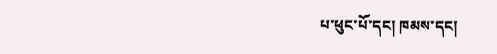པ་ཕུང་པོ་དང། ཁམས་དང།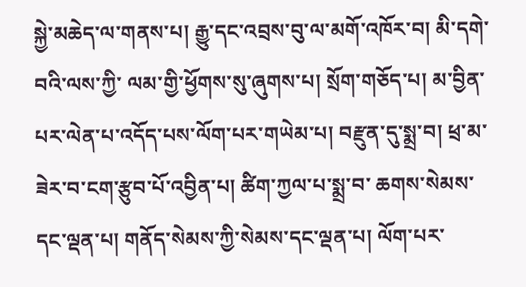སྐྱེ་མཆེད་ལ་གནས་པ། རྒྱུ་དང་འབྲས་བུ་ལ་མགོ་འཁོར་བ། མི་དགེ་བའི་ལས་ཀྱི་ ལམ་གྱི་ཕྱོགས་སུ་ཞུགས་པ། སྲོག་གཅོད་པ། མ་བྱིན་པར་ལེན་པ་འདོད་པས་ལོག་པར་གཡེམ་པ། བརྫུན་དུ་སྨྲ་བ། ཕྲ་མ་ཟེར་བ་ངག་རྩུབ་པོ་འབྱིན་པ། ཚིག་ཀྱལ་པ་སྨྲ་བ་ ཆགས་སེམས་དང་ལྡན་པ། གནོད་སེམས་ཀྱི་སེམས་དང་ལྡན་པ། ལོག་པར་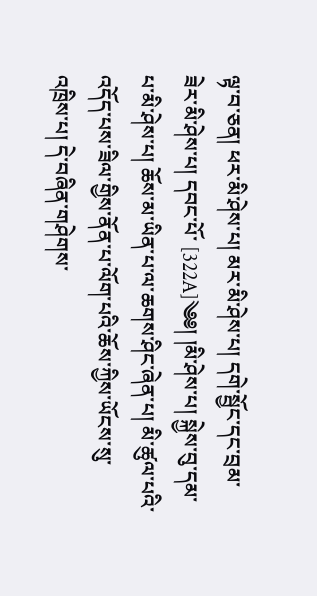ལྟ་བ་ཅན། ཕར་མི་ཤེས་པ། མར་མི་ཤེས་པ། དགེ་སྦྱོང་དང་བྲམ་ཟེར་མི་ཤེས་པ། དབང་པོ་ [322A]༄༅། །མི་ཤེས་པ། སྐྱེས་བུ་དམ་པ་མི་ཤེས་པ། ཆོས་མ་ཡིན་པ་ལ་ཆགས་ཤིང་ཞེན་པ། མི་ཚུལ་པའི་འདོད་པས་ཟིལ་གྱིས་ནོན་པ་ལོག་པའི་ཆོས་ཀྱིས་ཡོངས་སུ་ འཁྲིས་པ། དེ་བཞིན་གཤེགས་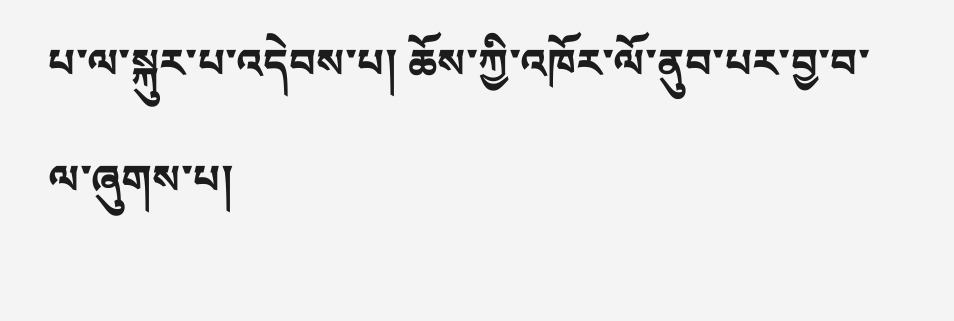པ་ལ་སྐུར་པ་འདེབས་པ། ཆོས་ཀྱི་འཁོར་ལོ་ནུབ་པར་བྱ་བ་ལ་ཞུགས་པ།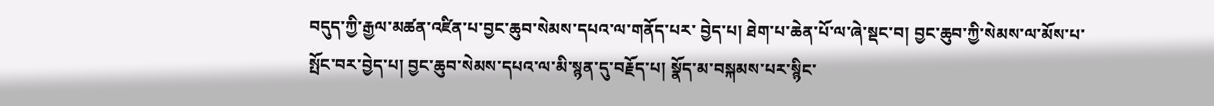བདུད་ཀྱི་རྒྱལ་མཚན་འཛིན་པ་བྱང་ཆུབ་སེམས་དཔའ་ལ་གནོད་པར་ བྱེད་པ། ཐེག་པ་ཆེན་པོ་ལ་ཞེ་སྡང་བ། བྱང་ཆུབ་ཀྱི་སེམས་ལ་མོས་པ་སྤོང་བར་བྱེད་པ། བྱང་ཆུབ་སེམས་དཔའ་ལ་མི་སྙན་དུ་བརྗོད་པ། སྣོད་མ་བསྐམས་པར་སྙིང་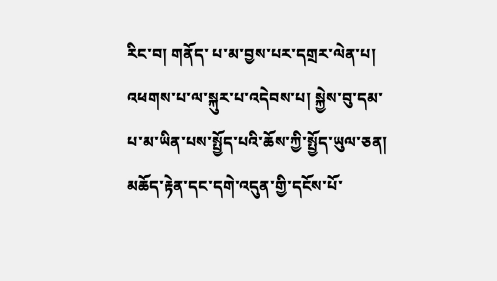རིང་བ། གནོད་ པ་མ་བྱས་པར་དགྲར་ལེན་པ། འཕགས་པ་ལ་སྐུར་པ་འདེབས་པ། སྐྱེས་བུ་དམ་པ་མ་ཡིན་པས་སྤྱོད་པའི་ཆོས་ཀྱི་སྤྱོད་ཡུལ་ཅན། མཆོད་རྟེན་དང་དགེ་འདུན་གྱི་དངོས་པོ་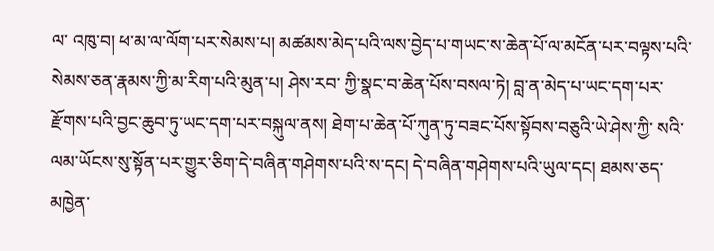ལ་ འཁུ་བ། ཕ་མ་ལ་ལོག་པར་སེམས་པ། མཚམས་མེད་པའི་ལས་བྱེད་པ་གཡང་ས་ཆེན་པོ་ལ་མངོན་པར་བལྟས་པའི་སེམས་ཅན་རྣམས་ཀྱི་མ་རིག་པའི་མུན་པ། ཤེས་རབ་ ཀྱི་སྣང་བ་ཆེན་པོས་བསལ་ཏེ། བླ་ན་མེད་པ་ཡང་དག་པར་རྫོགས་པའི་བྱང་ཆུབ་ཏུ་ཡང་དག་པར་བསྐུལ་ནས། ཐེག་པ་ཆེན་པོ་ཀུན་ཏུ་བཟང་པོས་སྟོབས་བཅུའི་ཡེ་ཤེས་ཀྱི་ སའི་ལམ་ཡོངས་སུ་སྟོན་པར་གྱུར་ཅིག་དེ་བཞིན་གཤེགས་པའི་ས་དང། དེ་བཞིན་གཤེགས་པའི་ཡུལ་དང། ཐམས་ཅད་མཁྱེན་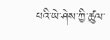པའི་ཡེ་ཤེས་ཀྱི་ཚུལ་